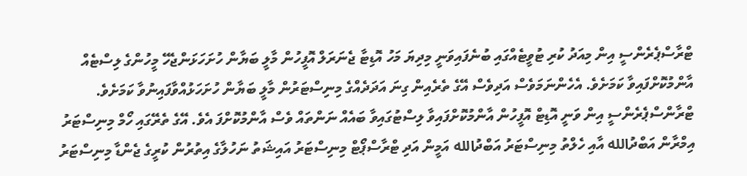ޓްރާސްޕެރެންސީ އިން މިއަދު ކުރި ޓުވީޓެއްގައި ބުނެފައިވަނީ މިދިޔަ މަހު އޮޑިޓާ ޖެނަރަލް އޮފީހުން މާލީ ބަޔާން ހުށަހަޅަންޖެހޭ މީހުންގެ ލިސްޓެއް އާންމުކޮށްފައިވާ ކަމަށެވެ. އެހެންނަމަވެސް އަދިވެސް އޭގެ ތެރެއިން ގިނަ އަދަދެއްގެ މިނިސްޓަރުން މާލީ ބަޔާން ހުށަހަޅުއްވާފައިނުވާ ކަމަށެވެ.
ޓްރާންސްޕެރެންސީ އިން ވަނީ އޮޑިޓް އޮފީހުން އާންމުކޮށްފައިވާ ލިސްޓުގައިވާ ބައެއް ނަންތައް ވެސް އާންމުކޮށްފަ އެވެ. އޭގެ ތެރޭގައި ހޯމް މިނިސްޓަރު އިމްރާން އަބްދުالله އާއި ހެލްތު މިނިސްޓަރު އަބްދުالله އަމީން އަދި ޓްރާސްޕޯޓް މިނިސްޓަރު އައިޝަތު ނަހުލާގެ އިތުރުން ކުރީގެ ޖެންޑާ މިނިސްޓަރު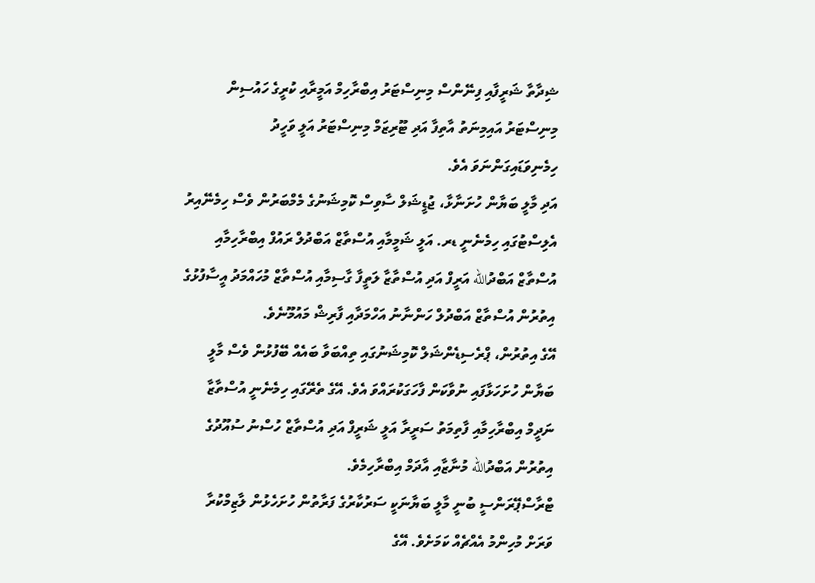ޝިދާތާ ޝަރީފާއި ފިނޭންސް މިނިސްޓަރު އިބްރާހިމް އަމީރާއި ކުރީގެ ހައުސިން މިނިސްޓަރު އައިމިނަތު އާތިފާ އަދި ޓޫރިޒަމް މިނިސްޓަރު އަލީ ވަހީދު ހިމެނިވަޑައިގަންނަވަ އެވެ.
އަދި މާލީ ބަޔާން ހުށަނާޅާ، ޖުޑީޝަލް ސާވިސް ކޮމިޝަނުގެ މެމްބަރުން ވެސް ހިމެނޭއިރު އެލިސްޓުގައި ހިމެނެނީ ޑރ. އަލީ ޝަމީމާއި އުސްތާޒް އަބްދުލް ރައުފް އިބްރާހިމާއި އުސްތާޒް އަބްދުالله އަރީފް އަދި އުސްތާޒާ ލަތީފާ ގާސިމާއި އުސްތާޒް މުހައްމަދު އީސާފުޅުގެ އިތުރުން އުސްތާޒް އަބްދުލް ހަންނާނު އަހްމަދާއި ފާރިޝް މައުމޫނެވެ.
އޭގެ އިތުރުން، ޕްރެސިޑެންޝަލް ކޮމިޝަނުގައި ތިއްބަވާ ބައެއް ބޭފުޅުން ވެސް މާލީ ބަޔާން ހުށަހަޅާފައި ނުވާކަން ފާހަގަކުރައްވަ އެވެ. އޭގެ ތެރޭގައި ހިމެނެނީ އުސްތާޒާ ނަދީމް އިބްރާހިމާއި ފާތިމަތު ސަރީރާ އަލީ ޝަރީފް އަދި އުސްތާޒް ހުސްނު ސުއޫދުގެ އިތުރުން އަބްދުالله މުނާޒާއި އާދަމް އިބްރާހިމެވެ.
ޓްރާސްޕޭރަންސީ ބުނީ މާލީ ބަޔާނަކީ ސަރުކާރުގެ ފަރާތުން ހުށަހެޅުން ލާޒިމްކުރާ ވަރަށް މުހިންމު އެއްޗެއް ކަމަށެވެ. އޭގެ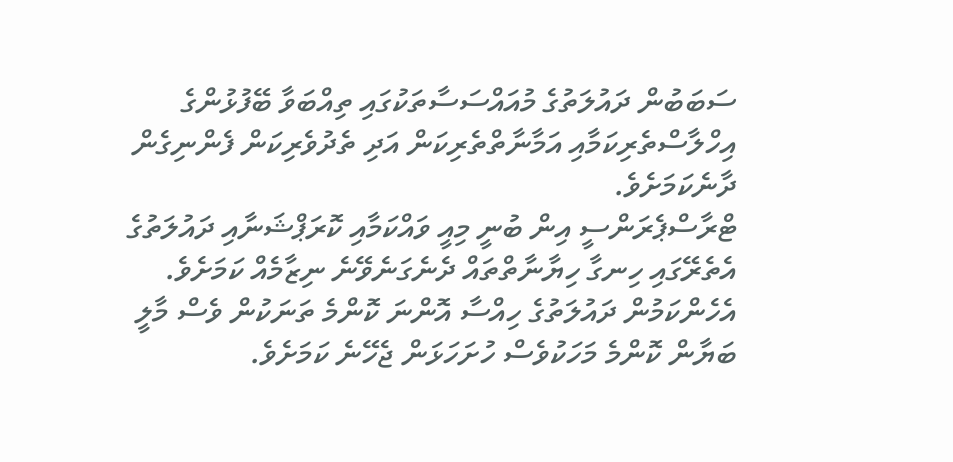ސަބަބުން ދައުލަތުގެ މުއައްސަސާތަކުގައި ތިއްބަވާ ބޭފުޅުންގެ އިހްލާސްތެރިކަމާއި އަމާނާތްތެރިކަން އަދި ތެދުވެރިކަން ފެންނިގެން ދާނެކަމަށެވެ.
ޓްރާސްޕެރަންސީ އިން ބުނީ މިއީ ވައްކަމާއި ކޮރަޕްޝަނާއި ދައުލަތުގެ އެތެރޭގައި ހިނގާ ހިޔާނާތްތައް ދެނެގަނެވޭނެ ނިޒާމެއް ކަމަށެވެ. އެހެންކަމުން ދައުލަތުގެ ހިއްސާ އޮންނަ ކޮންމެ ތަނަކުން ވެސް މާލީ ބަޔާން ކޮންމެ މަހަކުވެސް ހުށަހަޅަން ޖެހޭނެ ކަމަށެވެ.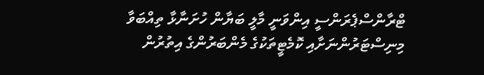ޓްރާންސްޕެރަންސީ އިންވަނީ މާލީ ބަޔާން ހުށަނާޅާ ތިއްބަވާ މިނިސްޓަރުންނަށާއި ކޮމެޓީތަކުގެ މެންބަރުންގެ އިތުރުން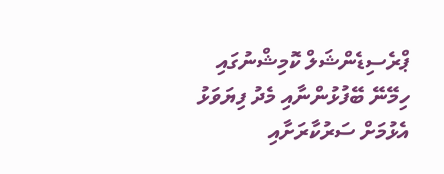ޕްރެސިޑެންޝަލް ކޮމިޝްނުގައި ހިމޭނޭ ބޭފުޅުންނާއި މެދު ފިޔަވަޅު އެޅުމަށް ސަރުކާރަށާއި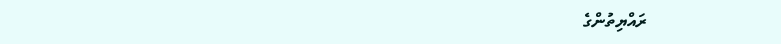ރައްޔިތުންގެ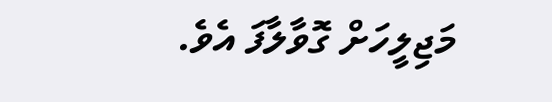މަޖިލީހަށް ގޮވާލާފަ އެވެ.